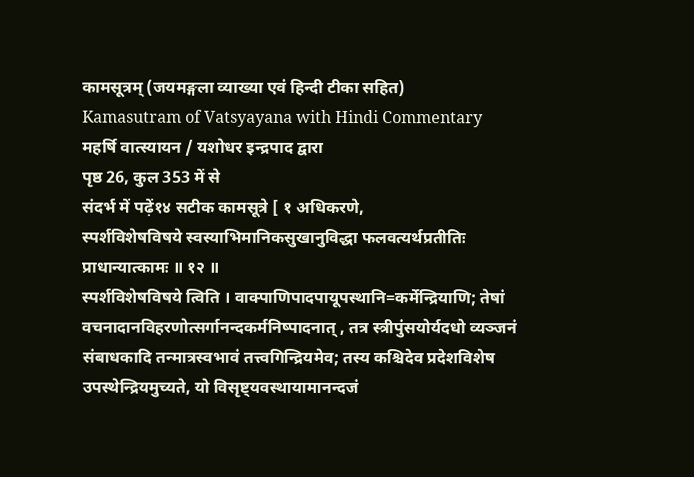कामसूत्रम् (जयमङ्गला व्याख्या एवं हिन्दी टीका सहित)
Kamasutram of Vatsyayana with Hindi Commentary
महर्षि वात्स्यायन / यशोधर इन्द्रपाद द्वारा
पृष्ठ 26, कुल 353 में से
संदर्भ में पढ़ें१४ सटीक कामसूत्रे [ १ अधिकरणे,
स्पर्शविशेषविषये स्वस्याभिमानिकसुखानुविद्धा फलवत्यर्थप्रतीतिः प्राधान्यात्कामः ॥ १२ ॥
स्पर्शविशेषविषये त्विति । वाक्पाणिपादपायूपस्थानि=कर्मेन्द्रियाणि; तेषां वचनादानविहरणोत्सर्गानन्दकर्मनिष्पादनात् , तत्र स्त्रीपुंसयोर्यदधो व्यञ्जनं संबाधकादि तन्मात्रस्वभावं तत्त्वगिन्द्रियमेव; तस्य कश्चिदेव प्रदेशविशेष उपस्थेन्द्रियमुच्यते, यो विसृष्ट्यवस्थायामानन्दजं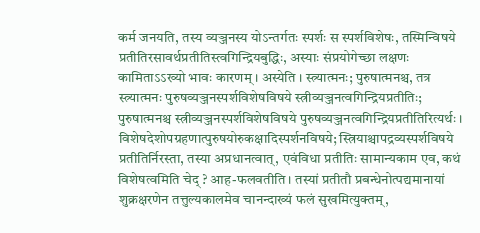कर्म जनयति, तस्य व्यञ्जनस्य योऽन्तर्गतः स्पर्शः स स्पर्शविशेषः, तस्मिन्विषये प्रतीतिरसावर्थप्रतीतिस्त्वगिन्द्रियबुद्धिः, अस्याः संप्रयोगेच्छा लक्षणः कामिताऽऽख्यो भावः कारणम् । अस्येति । स्त्र्यात्मनः; पुरुषात्मनश्च, तत्र स्त्र्यात्मनः पुरुषव्यञ्जनस्पर्शविशेषविषये स्त्रीव्यञ्जनत्वगिन्द्रियप्रतीतिः; पुरुषात्मनश्च स्त्रीव्यञ्जनस्पर्शविशेषविषये पुरुषव्यञ्जनत्वगिन्द्रियप्रतीतिरित्यर्थः । विशेषदेशोपग्रहणात्पुरुषयोरुकक्षादिस्पर्शनविषये; स्त्रियाश्चापद्रव्यस्पर्शविषये प्रतीतिर्निरस्ता, तस्या अप्रधानत्वात्, एवंविधा प्रतीतिः सामान्यकाम एव, कथं विशेषत्वमिति चेद् ? आह-फलवतीति । तस्यां प्रतीतौ प्रबन्धेनोत्पद्यमानायां शुक्रक्षरणेन तत्तुल्यकालमेव चानन्दाख्यं फलं सुखमित्युक्तम्,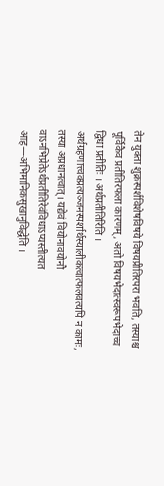तेन युक्ता शुक्रस्पर्शविशेषविषये विषयप्रीतिरपरा भवति, तस्याश्च पूर्विकैव प्रतीतिरफला कारणम्, अतो विषयभेदात्स्वरूपभेदाच्च द्विधा प्रतीतिः । अर्थप्रतीतिरिति । अर्थग्रहणात्त्वक्प्रत्यञ्जनस्पर्शार्थस्यालीकत्वात्फलवत्यपि न कामः, तस्या अप्रधानत्वात्। यद्येवं वियोनावयोनौ वाऽनभिप्रेतेऽर्थप्रतीतिरेवंविधाऽप्यस्तीत्यत आह—अभिमानिकसुखानुविद्धेति ।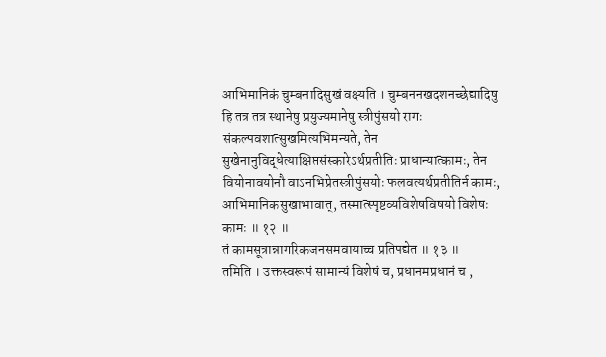आभिमानिकं चुम्बनादिसुखं वक्ष्यति । चुम्बननखदशनच्छेद्यादिषु हि तत्र तत्र स्थानेषु प्रयुज्यमानेषु स्त्रीपुंसयो रागः संकल्पवशात्सुखमित्यभिमन्यते, तेन सुखेनानुविद्धेत्याक्षिप्तसंस्कारेऽर्थप्रतीतिः प्राधान्यात्कामः, तेन वियोनावयोनौ वाऽनभिप्रेतस्त्रीपुंसयोः फलवत्यर्थप्रतीतिर्न कामः, आभिमानिकसुखाभावात्, तस्मात्स्पृष्टव्यविशेषविषयो विशेषः कामः ॥ १२ ॥
तं कामसूत्रान्नागरिकजनसमवायाच्च प्रतिपद्येत ॥ १३ ॥
तमिति । उक्तस्वरूपं सामान्यं विशेषं च, प्रधानमप्रधानं च ,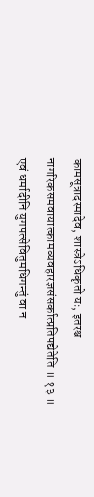कामसूत्रादस्मादेव, शास्त्रेऽधिकृतो यः, इतरश्च नागरिकसमवायात्कामव्यवहारज्ञसंसर्कात्प्रतिपद्येतेति ॥ १३ ॥
एवं धर्मादीनि युगपत्सेवितुमधिगन्तुं वा न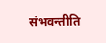संभवन्तीति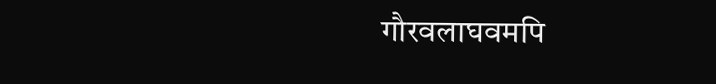गौरवलाघवमपि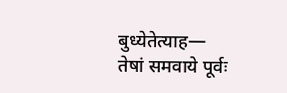बुध्येतेत्याह—
तेषां समवाये पूर्वः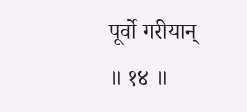पूर्वो गरीयान् ॥ १४ ॥